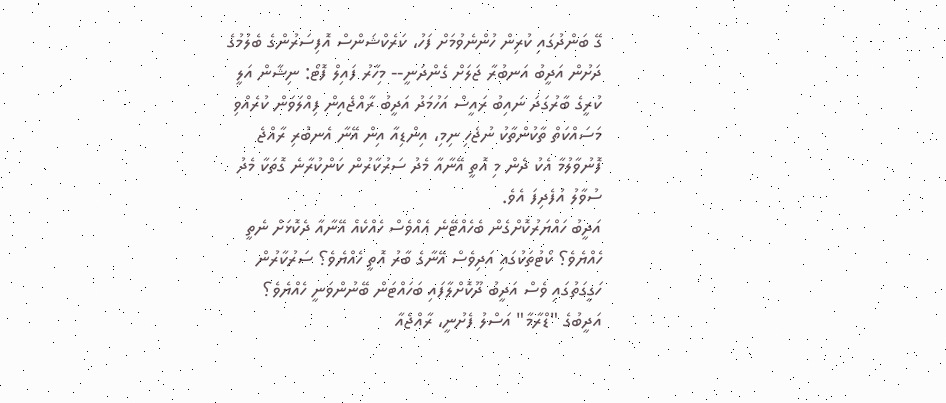ގޭ ބަންދުގައި ކުރިން ހުންނެވުމަށް ފަހު، ކަރެކްޝަންސް އޮފިސަރުންގެ ބެލުމުގެ ދަށުން އަދީބު އަނބުރާ ޖަލަށް ގެންދަނީ-- މިހާރު ފައިލް ފޮޓޯ: ނިޝާން އަލީ
ކުރީގެ ބާރުގަދަ ނައިބު ރައީސް އަހުމަދު އަދީބު ރާއްޖެއިން ފިއްލަވަން ކުރެއްވި މަސައްކަތް ތާކުންތާކު ނުޖެހި ނިމި، އިންޑިއާ އިން އޭނާ އެނބުރި ރާއްޖެ ފޮނުވާލުމާ އެކު ދެން މި އޮތީ އޭނާއާ މެދު ސަރުކާރުން ކަންކުރާނެ ގޮތަކާ މެދު ސުވާލު އުފެދިފަ އެވެ.
އަދީބު ހައްޔަރުކޮށްގެން ބެހެއްޓޭނެ އެއްވެސް ހެއްކެއް އޭނާއާ ދެކޮޅަށް ނެތީ ހެއްޔެވެ؟ ކޯޓުތަކުގައި އަދިވެސް އޭނާގެ ބާރު އޮތީ ހެއްޔެވެ؟ ސަރުކާރުން ހަގީގަތުގައި ވެސް އަދީބު ދޫކޮށްލާފައި ބަހައްޓަން ބޭނުންވަނީ ހެއްޔެވެ؟
އަދީބުގެ "ޑްރާމާ" އަސްލު ފެށުނީ، ރާއްޖެއާ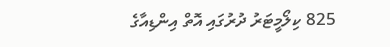825 ކިލޯމީޓަރު ދުރުގައި އޮތް އިންޑިއާގެ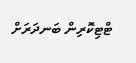ޓްޓިކޮރިން ބަނދަރަށް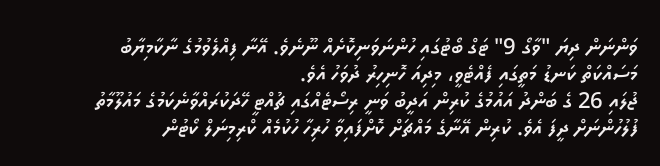ވަންނަން ދިޔަ "ވާގޯ 9" ޓަގް ބޯޓުގައި ހުންނަވަނިކޮށެއް ނޫނެވެ. އޭނާ ފިއްލެވުމުގެ ނާކާމިޔާބު މަސައްކަތް ކަނޑު މަތީގައި ފެއްޓެވީ، މިދިއަ ހޮނިހިރު ދުވަހު އެވެ.
ޖުލައި 26 ގެ ބަންދު އައުމުގެ ކުރިން އަދީބު ވަނީ ރިސޯޓެއްގައި ޗުއްޓީ ހޭދަކުރައްވާނެކަމުގެ މައުލޫމާތު ފުލުހުންނަށް ދީފަ އެވެ. ކުރިން އޭނާގެ މައްޗަށް ކޮށްފައިވާ ހުރިހާ ހުކުމެއް ކްރިމިނަލް ކޯޓުން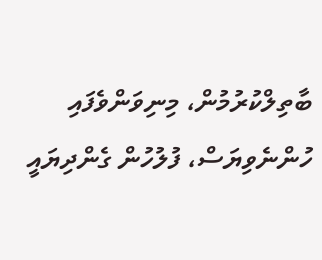ބާތިލްކުރުމުން، މިނިވަންވެފައި ހުންނެވިޔަސް، ފުލުހުން ގެންދިޔައީ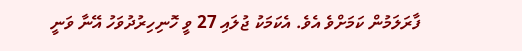ފާރަލަމުން ކަމަށްވެ އެވެ. އެކަމަކު ޖުލައި 27 ވީ ހޮނިހިރުދުވަހު އޭނާ ވަނީ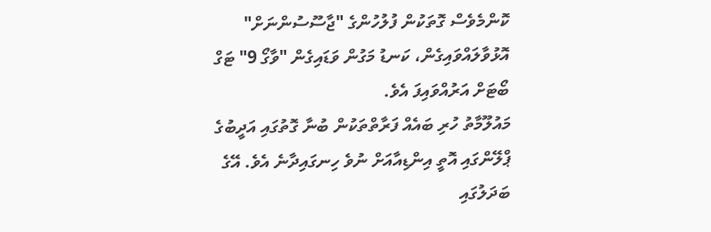ކޮންމެވެސް ގޮތަކުން ފުލުހުންގެ "ޖާސޫސުންނަށް" އޮޅުވާލައްވައިގެން، ކަނޑު މަގުން ވަޑައިގެން "ވާގޯ 9" ޓަގް ބޯޓަށް އަރުއްވައިފަ އެވެ.
މައުލޫމާތު ހުރި ބައެއް ފަރާތްތަކުން ބުނާ ގޮތުގައި އަދީބުގެ ޕްލޭންގައި އޮތީ އިންޑިއާއަށް ނުވެ ހިނގައިދާނެ އެވެ. އޭގެ ބަދަލުގައި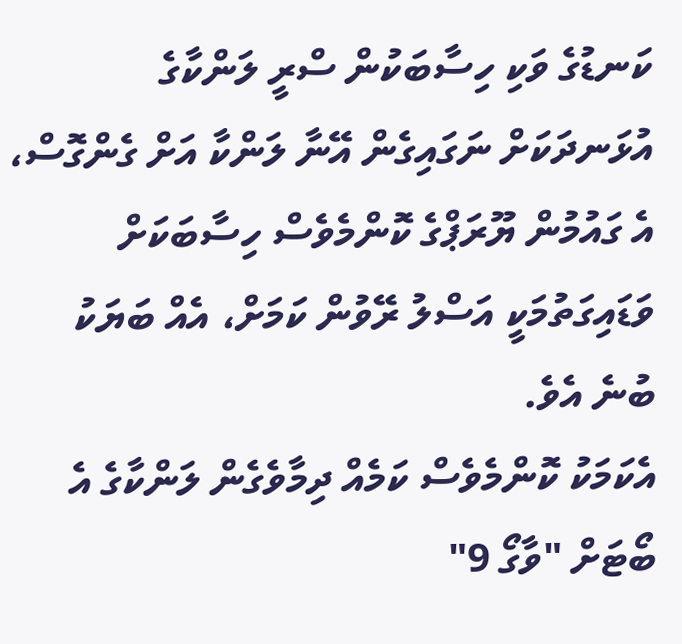ކަނޑުގެ ވަކި ހިސާބަކުން ސްރީ ލަންކާގެ އުޅަނދަކަށް ނަގައިގެން އޭނާ ލަންކާ އަށް ގެންގޮސް، އެ ގައުމުން ޔޫރަޕްގެ ކޮންމެވެސް ހިސާބަކަށް ވަޑައިގަތުމަކީ އަސްލު ރޭވުން ކަމަށް، އެއް ބަޔަކު ބުނެ އެވެ.
އެކަމަކު ކޮންމެވެސް ކަމެއް ދިމާވެގެން ލަންކާގެ އެ ބޯޓަށް "ވާގޯ 9"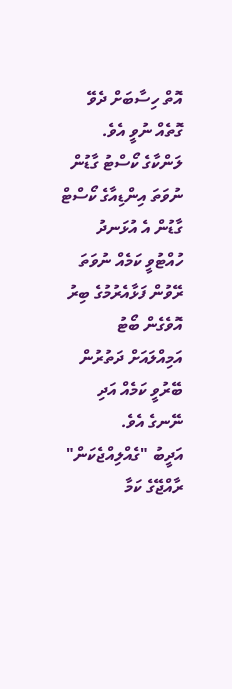އޮތް ހިސާބަށް ދެވޭ ގޮތެއް ނުވީ އެވެ. ލަންކާގެ ކޯސްޓު ގާޑުން ނުވަތަ އިންޑިއާގެ ކޯސްޓް ގާޑުން އެ އުޅަނދު ހުއްޓުވީ ކަމެއް ނުވަތަ ރޭވުން ފަޅާއެރުމުގެ ބިރު އޮވެގެން ބޯޓު އަމިއްލައަށް ދަތުރުން ބޭރުވީ ކަމެއް އަދި ނޭނގެ އެވެ.
އަދީބު "ގެއްލިއްޖެކަން" ރާއްޖޭގެ ކަމާ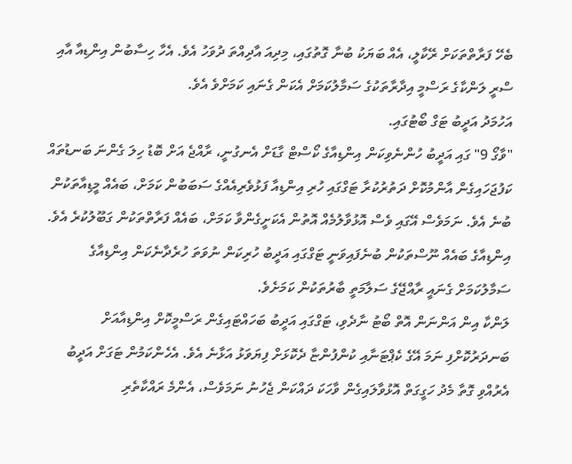ބެހޭ ފަރާތްތަކަށް ރޭކާލީ، އެއް ބަޔަކު ބުނާ ގޮތުގައި، މިދިއަ އާދިއްތަ ދުވަހު އެވެ. އެހާ ހިސާބުން އިންޑިއާ އާއި ސްރީ ލަންކާގެ ރަސްމީ އިދާރާތަކުގެ ސަމާލުކަމަށް އެކަން ގެނައި ކަމަށްވެ އެވެ.
އަހުމަދު އަދީބު ޓަގް ބޯޓުގައި.
"ވާގޯ 9" ގައި އަދީބު ހުންނެވިކަން އިންޑިއާގެ ކޯސްޓް ގާޑަށް އެނގުނީ، ރާއްޖެ އަށް ބޮޑު ހިލަ ގެންނަ ބަނޑުތައް ކަފުޖަހައިގެން އާންމުކޮށް ދަތުރުކުރާ ޓަގްގައި ހުރި އިންޑިއާ ފަޅުވެރިއެއްގެ ސަބަބުން ކަމަށް، ބައެއް މީޑިއާތަކުން ބުނެ އެވެ. ނަމަވެސް އޭގައި ވެސް އޮޅުވާލުމެއް އޮތުން އެކަށީގެންވާ ކަމަށް، ބައެއް ފަރާތްތަކުން ގަބޫލުކުރެ އެވެ. އިންޑިއާގެ ބައެއް ނޫސްތަކުން ބުނެފައިވަނީ ޓަގްގައި އަދީބު ހުރިކަން ނުވަތަ ހުރެދާނެކަން އިންޑިއާގެ ސަމާލުކަމަށް ގެނައީ ރާއްޖޭގެ ސަލާމަތީ ބާރުތަކުން ކަމަށެވެ.
ލަންކާ އިން އަންނަން އޮތް ބޯޓު ނާދެވި، ޓަގްގައި އަދީބު ބަހައްޓައިގެން ރަސްމީކޮށް އިންޑިއާއަށް ބަނދަރުކޮށްފި ނަމަ އޭގެ ކެޕްޓަނާއި ކުންފުންޏާ ދެކޮޅަށް ފިޔަވަޅު އަޅާނެ އެވެ. އެހެންކަމުން ޓަގަށް އަދީބު އެރުއްވި ގޮތާ މެދު ހަގީގަތް އޮޅުވާލައިގެން ވާހަކަ ދައްކަން ޖެހުނު ނަމަވެސް، އެންމެ ރައްކާތެރި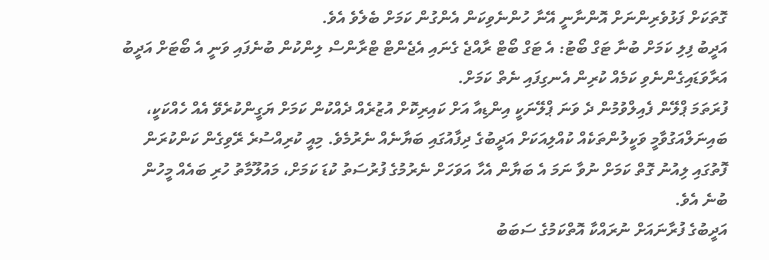ގޮތަކަށް ފަޅުވެރިންނަށް އޮންނާނީ އޭނާ ހުންނެވިކަން އެންގުން ކަމަށް ބެލެވެ އެވެ.
އަދީބު ފިލި ކަމަށް ބުނާ ޓަގް ބޯޓު: އެ ޓަގް ބޯޓް ރާއްޖެ ގެނައި އެޖެންޓް ޓްރާންސް ލިންކުން ބުނެފައި ވަނީ އެ ބޯޓަށް އަދީބު އަރާވަޑައިގެންނެވި ކަމެއް ކުރިން އެނގިފައި ނެތް ކަމަށް.
ފުރަތަމަ ޕްލޭން ފެއިލްވުމުން ދެ ވަނަ ޕްލޭނަކީ އިންޑިއާ އަށް ކައިރިކޮށް އުޒުރެއް ދެއްކުން ކަމަށް ޔަގީންކުރެވޭ އެއް ހެއްކަކީ، ބައިނަލްއަގުވާމީ ވަކީލުންތަކެއް ކުއްލިއަކަށް އަދީބުގެ ދިފާއުގައި ބަޔާނެއް ނެރުމެވެ. މިއީ ކުރިއްސުރެ ރޭވިގެން ކަންކުރަން ފޮތުގައި ލިއުނު ގޮތް ކަމަށް ނުވާ ނަމަ އެ ބަޔާން އެހާ އަވަހަށް ނެރުމުގެ ފުރުސަތު ކުޑަ ކަމަށް، މައުލޫމާތު ހުރި ބައެއް މީހުން ބުނެ އެވެ.
އަދީބުގެ ފުރާނައަށް ނުރައްކާ އޮތްކަމުގެ ސަބަބު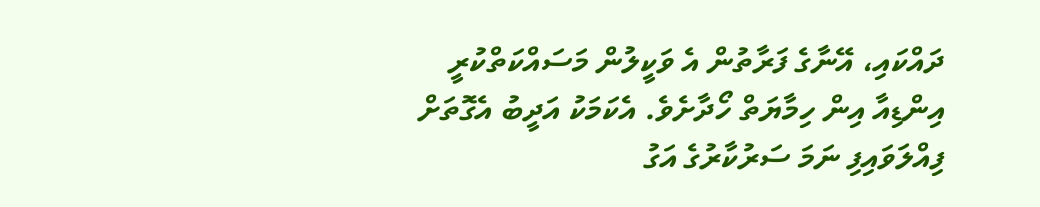ދައްކައި، އޭނާގެ ފަރާތުން އެ ވަކީލުން މަސައްކަތްކުރީ އިންޑިއާ އިން ހިމާޔަތް ހޯދާށެވެ. އެކަމަކު އަދީބު އެގޮތަށް ފިއްލަވައިފި ނަމަ ސަރުކާރުގެ އަގު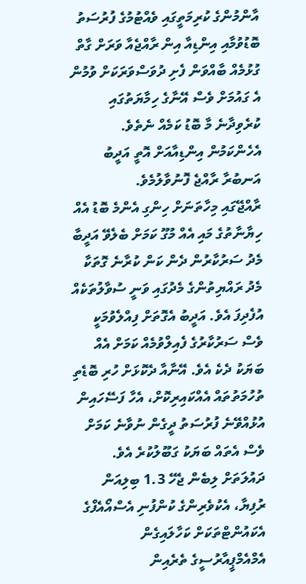އާންމުންގެ ކުރިމަތީގައި ވެއްޓުމުގެ ފުރުސަތު ބޮޑުވުމާއި އިންޑިއާ އިން ރާއްޖެއާ ވަރަށް ގާތް ގުޅުމެއް ބާއްވަން ފެށި ދުވަސްވަރަކަށް ވުމުން އެ ގައުމަށް ވެސް އޭނާގެ ހިމާޔަތުގައި ކުރެވިދާނެ މާ ބޮޑު ކަމެއް ނެތެވެ. އެހެންކަމުން އިންޑިއާއަށް އޮތީ އަދީބު އަނބުރާ ރާއްޖެ ފޮނުވާލުމެވެ.
ރާއްޖޭގައި މިހާތަނަށް ހިންގި އެންމެ ބޮޑު އެއް ހިޔާނާތުގެ މައި އެއް މުގޫ ކަމަށް ބެލެވޭ އަދީބާ މެދު ސަރުކާރުން ދެން ކަން ކުރާނެ ގޮތަކާ މެދު ރައްޔިތުންގެ މެދުގައި ވަނީ ސުވާލުތަކެއް އުފެދިފަ އެވެ. އަދީބު އެގޮތަށް ފިއްލެވުމަކީ ވެސް ސަރުކާރުގެ ފެއިލްވުމެއް ކަމަށް އެއް ބަޔަކު ދެކެ އެވެ. އޭނާއާ ދެކޮޅަށް ހުރި ބޮޑެތި ތުހުމަތުތައް އެއްކައިރިކޮށް، އެހާ ފަސޭހައިން އުޅުއްވޭނެ ފުރުސަތު ދީގެން ނުވާނެ ކަމަށް ވެސް އެތައް ބަޔަކު ގަބޫލުކުރެ އެވެ.
ދައުލަތަށް ލިބެން ޖެހޭ 1.3 ބިލިއަން ރުފިޔާ، އެކުވެރިންގެ ކުންފުނި އެސްއޯއެފްގެ އެކައުންޓްތަކަށް ކަހާލައިގެން އެމްއެމްޕީއާރުސީގެ ތެރެއިން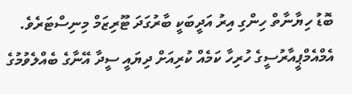ބޮޑު ހިޔާނާތް ހިންގި އިރު އަދީބަކީ ބާރުގަދަ ޓޫރިޒަމް މިނިސްޓަރެވެ. އެމްއެމްޕީއާރުސީގެ ހުރިހާ ކަމެއް ކުރިއަށް ދިޔައީ ސީދާ އޭނާގެ ބެއްލެވުމުގެ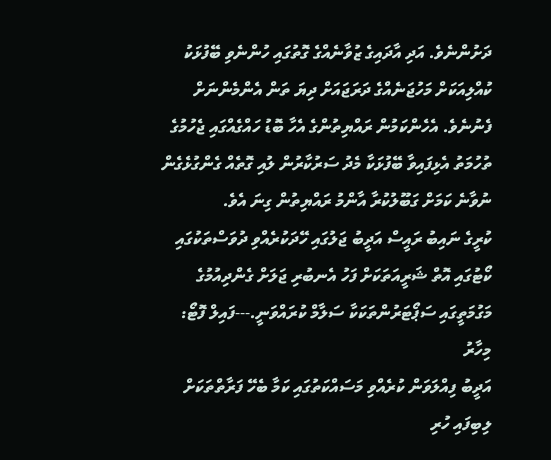ދަށުންނެވެ. އަދި އާދައިގެ ޒުވާނެއްގެ ގޮތުގައި ހުންނެވި ބޭފުޅަކު ކުއްލިއަކަށް މަހުޖަނެއްގެ ދަރަޖައަށް ދިޔަ ތަން އެންމެންނަށް ފެނުނެވެ. އެހެންކަމުން ރައްޔިތުންގެ އެހާ ބޮޑު ހައްގެއްގައި ޖެހުމުގެ ތުހުމަތު އެޅިފައިވާ ބޭފުޅަކާ މެދު ސަރުކާރުން ލުއި ގޮތެއް ގެންގުޅެގެން ނުވާނެ ކަމަށް ގަބޫލުކުރާ އާންމު ރައްޔިތުން ގިނަ އެވެ.
ކުރީގެ ނައިބު ރައީސް އަދީބު ޖަލުގައި ހޭދަކުރެއްވި ދުވަސްތަކުގައި ކޯޓުގައި އޮތް ޝަރީއަތަކަށް ފަހު އެނބުރި ޖަލަށް ގެންދިއުމުގެ މަގުމަތީގައި ސަޕޯޓަރުންތަކަކާ ސަލާމް ކުރައްވަނީ.---ފައިލް ފޮޓޯ: މިހާރު
އަދީބު ފިއްލަވަން ކުރެއްވި މަސައްކަތުގައި ކަމާ ބެހޭ ފަރާތްތަކަށް ލިބިފައި ހުރި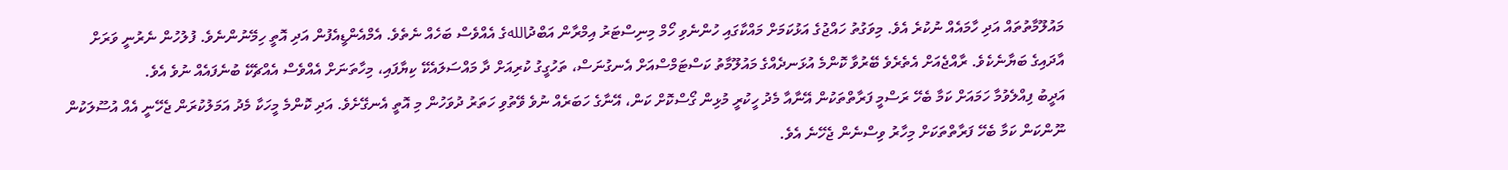މައުލޫމާތުތައް އަދި ހާމައެއް ނުކުރެ އެވެ. މިވަގުތު ހައްޖުގެ އަޅުކަމަށް މައްކާގައި ހުންނެވި ހޯމް މިނިސްޓަރު އިމްރާން އަބްދުاللهގެ އެއްވެސް ބަހެއް ނެތެވެ. އެމްއެންޑީއެފުން އަދި އޮތީ ހިމޭނުންނެވެ. ފުލުހުން ނެރުނީ ވަރަށް އާދައިގެ ބަޔާނެކެވެ. ރާއްޖެއަށް އެތެރެވެ ބޭރުވާ ކޮންމެ އުޅަނދެއްގެ މައުލޫމާތު ކަސްޓަމްސްއަށް އެނގުނަސް، ތަހުގީގު ކުރިއަށް ދާ މައްސަލައެކޭ ކިޔާފައި، މިހާތަނަށް އެއްވެސް އެއްޗެކޭ ބުނެފައެއް ނުވެ އެވެ.
އަދީބު ފިއްލެވުމާ ހަމައަށް ކަމާ ބެހޭ ރަސްމީ ފަރާތްތަކުން އޭނާއާ މެދު ހީކުރީ މުޅިން ގޯސްކޮށް ކަން، އޭނާގެ ހަބަރެއް ނުވެ ވޭތުވި ހަތަރު ދުވަހުން މި އޮތީ އެނގޭށެވެ. އަދި ކޮންމެ މީހަކާ މެދު އަމަލުކުރަން ޖެހޭނީ އެއް އުސޫލަކުން ނޫންކަން ކަމާ ބެހޭ ފަރާތްތަކަށް މިހާރު ވިސްނެން ޖެހޭނެ އެވެ.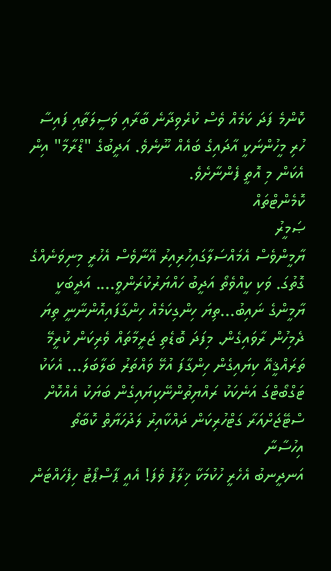ކޮންމެ ފަދަ ކަމެއް ވެސް ކުރެވިދާނެ ބާރާއި ވަސީލަތާއި ފައިސާ ހުރި މީހުންނަކީ އާދައިގެ ބައެއް ނޫނެވެ. އަދީބުގެ "ޑްރާމާ" އިން އެކަން މި އޮތީ ފެންނާށެވެ.
ކޮމެންޓްތައް
ޞަމީރު
ޔާމީންވެސް އެމައްސަލާގައިހުރިއިރު އޭނާވެސް އެހުރީ މިނިވަނެއްގެ ގޮތުގަ. ވަކި ކީއްވެތޯ އަދީބު ހައްޔަރުކުރަންވީ.... އަދީބަކީ ޔާމީންގެ ނައިބު...ތިޔަ ހިންގިކަމެއް ހިންގާފައިއޮންނާނީ ތިޔަ ދެމިހުން ރާވައިގެން. މިފަދަ ބޮޑެތި ޖަރީމާތައް ވެރިކަން ކުރީމޭ ތަރައްޤީއޭ ކިޔައިގެން ހިންގާފަ އުޅޭ ވައްތަރު ބަލާބަލަ... އެކަކު ޓަގްބޯޓްގަ އަނެކަކު ރައްޔިތުންނޭކިޔައިގެން ބަޔަކު އެއްކޮށް ސްޓޭޖަށްއަރާ ގަޓްހުރިކަން ދައްކާއިރު ލަދުހަޔާތް ކޮބާތޯ
އިހުސާނާ
އަނދީނބު އެހެރީ ހުކުމަކާ ޚިލާފު ވެފަ! އެއީ ޕާސްޕޯޓު ހިފެހައްޓަން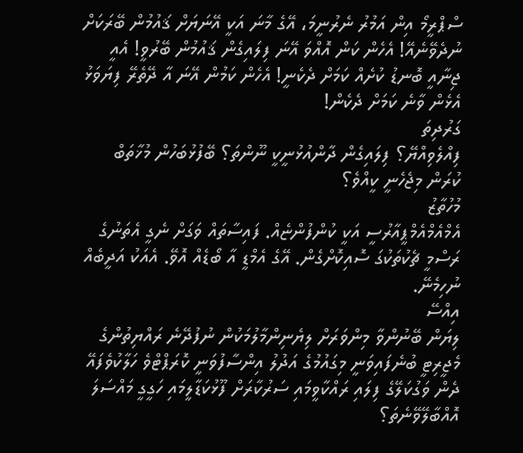ސްޕްރީމޯ އިން އަމުރު ނެރުނީމަ، އޭގެ މާނަ އަކީ އޭނަޔަށް ޤައުމުން ބޭރަކަށް ނުދެވޭނެއޭ! އެހެން ކަން އޮއްވަ އޭނަ ފިލައިގެން ޤައުމުން ބޭރުވީ! އެއީ ޖިނާއީ ބޮނޑު ކުށެއް ކަމަށް ދެކެނީ! އެހެން ކަމުން އޭނަ އާ ދޭތެރޭ ފިޔަވަޅު އެޅެން ވާނެ ކަމަށް ދެކެން!
ގަރުދިތަ
ފިއްލެވިއްޔޭ؟ ފިލައިގެން ދާންއުޅުނީކީ ނޫންތަ؟ ބޭފުޅުބަހުން މުޚާތަބް ކުރަން މިޖެހެނީ ކީއްވެ؟
މުހުތާޒު
އެމްއެމްއެމްޕީއާރުސީ އަކީ ކުންފުންޏެއް. ފައިސާތައް ވަގަށް ނެގީ އެތަނުގެ ރަސްމީ ޗެކުތަކުގަ ސޮއިކޮށްގެން. އޭގެ އެމްޑީ އާ ބޯޑެއް އޮވޭ. އެއަކު އަދީބެއް ނުހިމެނޭ.
އިއްސޭ
ލިޔަން ބޭނުންވާ މިންވަރަށް ލިޔެނިންމާލުމަކުން ނުފުދޭނެ ރައްޔިތުންގެ މެޖީރިޓީ ބުނެފައިވަނީ މިގައުމުގެ އަދުލު އިންސާފުވަނީ ކޮރަޕްޓްވެ ހަލާކުވެފައޭ ދެން ވަގުކަލޭގެ ފިލައި ރައްކާވީމައި ސަރުކާރަށް ފޫޅުކަޑާލީމައި ހަގީގީ މައްސަލަ އޮއްބާލޭވޭނެތަ؟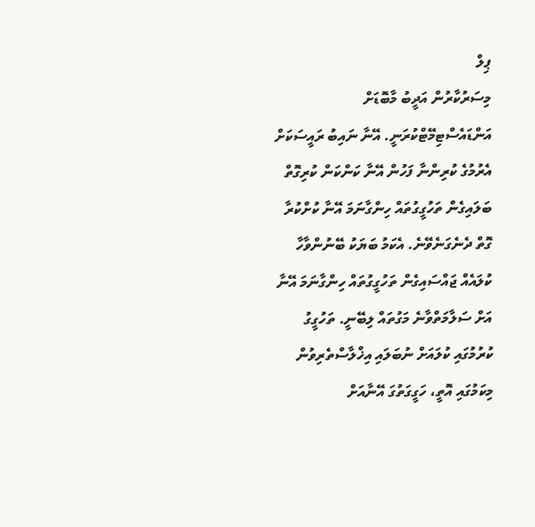ޕިލް
މިސަރުކާރުން އަދީބު މާބޮޑަށް އަންޑައެސްޓިމޭޓްކުރަނީ. އޭނާ ނައިބު ރައީސަކަށް އެރުމުގެ ކުރިންނާ ފަހުން އޭނާ ކަންކަން ކުރިގޮތް ބަލައިގެން ތަހުގީގުތައް ހިންގާނަމަ އޭނާ ކުށްކުރާ ގޮތް ދެނެގަނެވޭނެ. އެކަމު ބަޔަކު ބޭނުންވާހާ ކުލައެއް ޖައްސައިގެން ތަހުގީގުތައް ހިންގާނަމަ އޭނާ އަށް ސަލާމަތްވާނެ މަގުތައް ލިބޭނީ. ތަހުގީގު ކުރުމުގައި ކުލައަށް ނުބަލައި އިޚްލާސްތެރިވުން މިކަމުގައި އޮތީ، ހަގީގަތުގަ އޭނާއަށް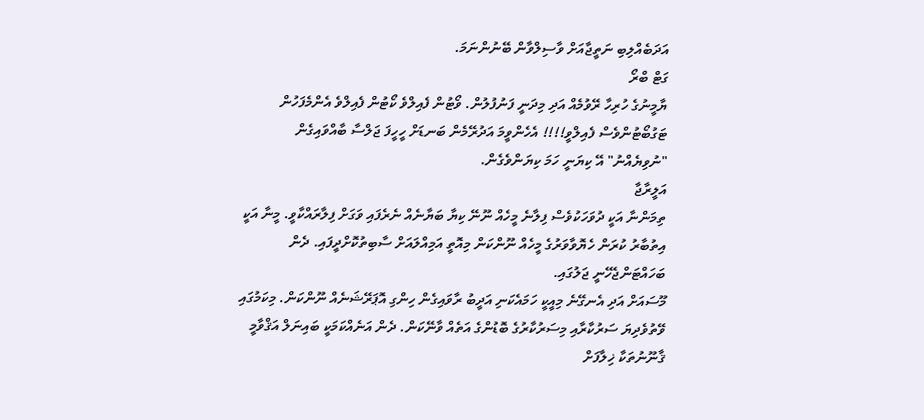އަދަބެއްލިބި ނަތީޖާއަށް ވާސިލްވާން ބޭނުންނަމަ.
ގަޓް ބްރޯ
ޔާމީނުގެ ހުރިހާ ރޭވުމެއް އަދި މިދަނީ ފަނުފުލުން. ވޯޓުން ފެއިލްވެ ކޯޓުން ފެއިލްވެ އެންމެފަހުން ޓަގުބޯޓުންވެސް ފެއިލްވީ!!!! އެހެންވީމަ އަދުރޭމެން ބަނޑަށް ހީހީފަ ޖަލްސާ ބާއްވައިގެން "ނުވިޔެއްނު" އޭ ކިޔަނީ ހަމަ ކިޔަންވެގެން.
އަލީރާޖާ
ތިމަންނާ އަކީ ދުވަހަކުވެސް ފިލާނެ މީހެއް ނޫނޭ ކިޔާ ބަޔާނެއް ނެރެފައި ވަގަށް ފިލާރައްކާވީ. މީނާ އަކީ އިތުބާރު ކުރަން ހެޔޮވާވަރުގެ މީހެއް ނޫންކަން މިއޮތީ އަމިއްލައަށް ސާބިތުކޮށްދީފައި. ދެން ބަހައްޓަންޖެހޭނީ ޖަލުގައި.
މޫސައަށް އަދި އެނގޭނެ މިއީކީ ހަމައެކަނި އަދީބު ރާވައިގެން ހިންގި އޮޕަރޭޝަނެއް ނޫންކަން. މިކަމުގައި ވޭތުވެދިޔަ ސަރުކާރާއި މިސަރުކާރުގެ ބޮޑުންގެ އަތެއް ވާނޭކަން. ދެން އަނެއްކަމަކީ ބައިނަލް އަޤްވާމީ ޤާނޫނުތަކާ ޚިލާފަށް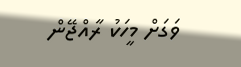ވަގަށް މީހަކު ރާއްޖޭން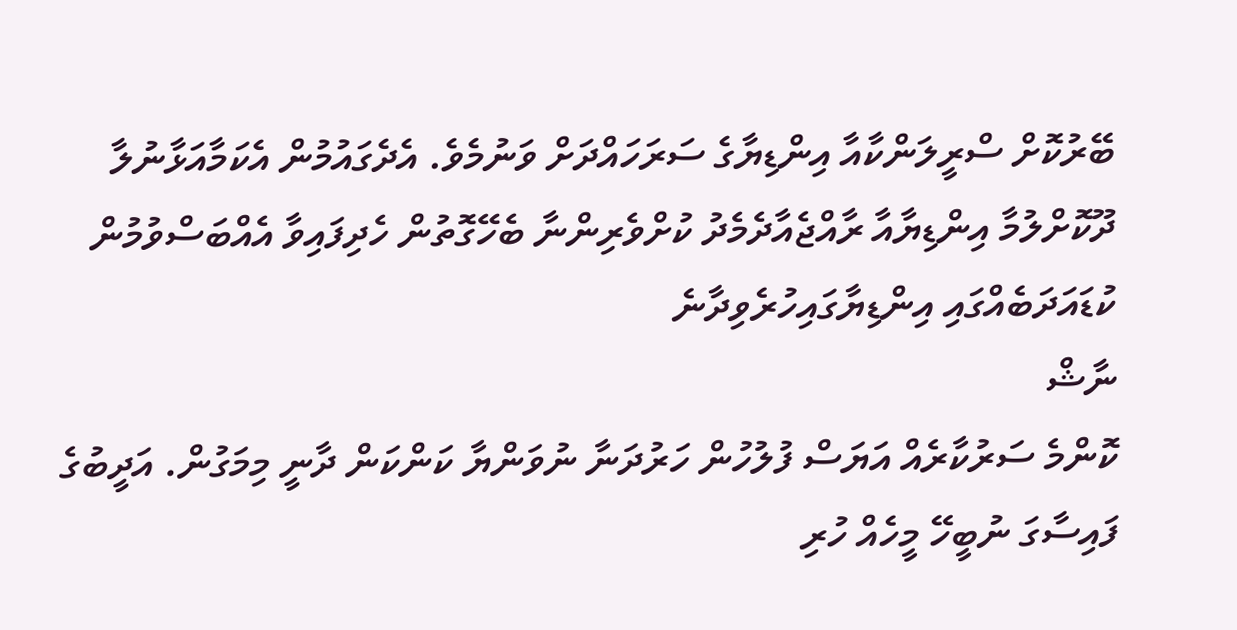ބޭރުކޮށް ސްރީލަންކާއާ އިންޑިޔާގެ ސަރަހައްދަށް ވަނުމެވެ. އެދެގައުމުން އެކަމާއަޅާނުލާ ދޫކޮށްލުމާ އިންޑިޔާއާ ރާއްޖެއާދެމެދު ކުށްވެރިންނާ ބެހޭގޮތުން ހެދިފައިވާ އެއްބަސްވުމުން ކުޑައަދަބެއްގައި އިންޑިޔާގައިހުރެވިދާނެ
ނާޝް
ކޮންމެ ސަރުކާރެއް އަޔަސް ފުލުހުން ހަރުދަނާ ނުވަންޔާ ކަންކަން ދާނީ މިމަގުން. އަދީބުގެ ފައިސާގަ ނުބީހޭ މީހެއް ހުރި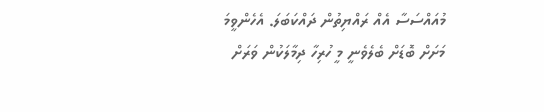މުއައްސަސާ އެއް ރައްޔިތުން ދައްކަބަލަ. އެހެންވީމަ މަށަށް ބޮޑަށް ބެލެވެނީ މީ ހުރިހާ ދިމާލަކުން ވަރަށް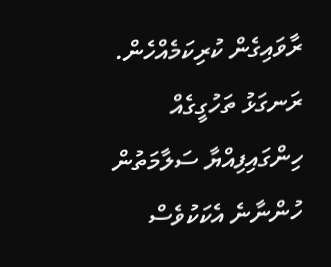ރާވައިގެން ކުރިކަމެއްހެން. ރަނގަޅު ތަހުގީގެއް ހިންގައިފިއްޔާ ސަލާމަތުން ހުންނާނެ އެކަކުވެސް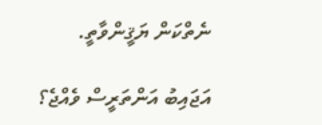ނެތްކަން ޔަޤީންވާތީ.

އަޖައިބު އަންތަރީސް ވެއްޖެ؟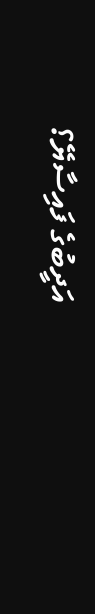އަދީބުގެ ފައިސާޔޭ؟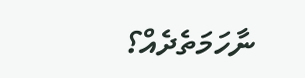ނާހަމަތެދެއް؟